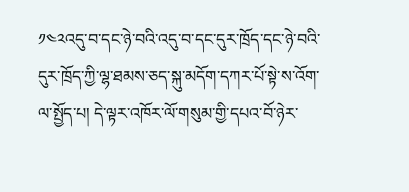༡༤༢འདུ་བ་དང་ཉེ་བའི་འདུ་བ་དང་དུར་ཁྲོད་དང་ཉེ་བའི་དུར་ཁྲོད་ཀྱི་ལྷ་ཐམས་ཅད་སྐུ་མདོག་དཀར་པོ་སྟེ་ས་འོག་ལ་སྤྱོད་པ། དེ་ལྟར་འཁོར་ལོ་གསུམ་གྱི་དཔའ་བོ་ཉེར་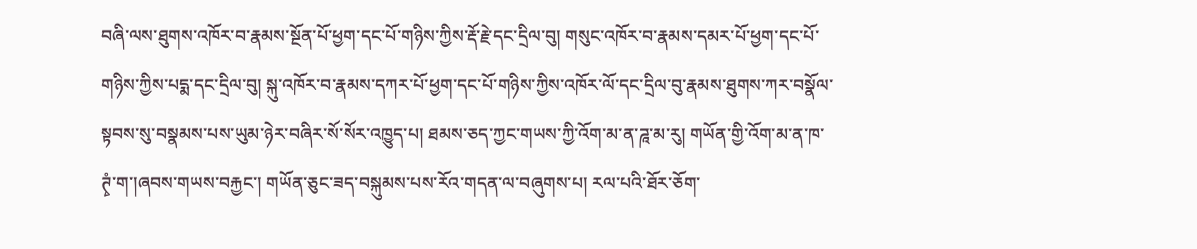བཞི་ལས་ཐུགས་འཁོར་བ་རྣམས་སྔོན་པོ་ཕྱག་དང་པོ་གཉིས་ཀྱིས་རྡོ་རྗེ་དང་དྲིལ་བུ། གསུང་འཁོར་བ་རྣམས་དམར་པོ་ཕྱག་དང་པོ་གཉིས་ཀྱིས་པདྨ་དང་དྲིལ་བུ། སྐུ་འཁོར་བ་རྣམས་དཀར་པོ་ཕྱག་དང་པོ་གཉིས་ཀྱིས་འཁོར་ལོ་དང་དྲིལ་བུ་རྣམས་ཐུགས་ཀར་བསྣོལ་སྟབས་སུ་བསྣམས་པས་ཡུམ་ཉེར་བཞིར་སོ་སོར་འཁྱུད་པ། ཐམས་ཅད་ཀྱང་གཡས་ཀྱི་འོག་མ་ན་ཌཱ་མ་རུ། གཡོན་གྱི་འོག་མ་ན་ཁ་ཊྭཾ་ག་།ཞབས་གཡས་བརྐྱང་། གཡོན་ཅུང་ཟད་བསྐུམས་པས་རོའ་གདན་ལ་བཞུགས་པ། རལ་པའི་ཐོར་ཅོག་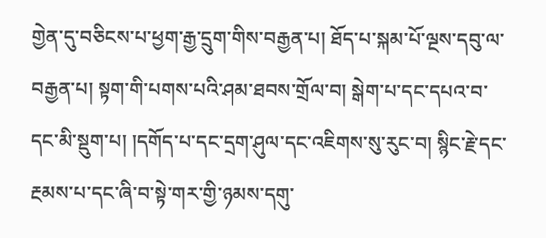གྱེན་དུ་བཅིངས་པ་ཕྱག་རྒྱ་དྲུག་གིས་བརྒྱན་པ། ཐོད་པ་སྐམ་པོ་ལྔས་དབུ་ལ་བརྒྱན་པ། སྟག་གི་པགས་པའི་ཤམ་ཐབས་གྲོལ་བ། སྒེག་པ་དང་དཔའ་བ་དང་མི་སྡུག་པ། །དགོད་པ་དང་དྲག་ཤུལ་དང་འཇིགས་སུ་རུང་བ། སྙིང་རྗེ་དང་རྔམས་པ་དང་ཞི་བ་སྟེ་གར་གྱི་ཉམས་དགུ་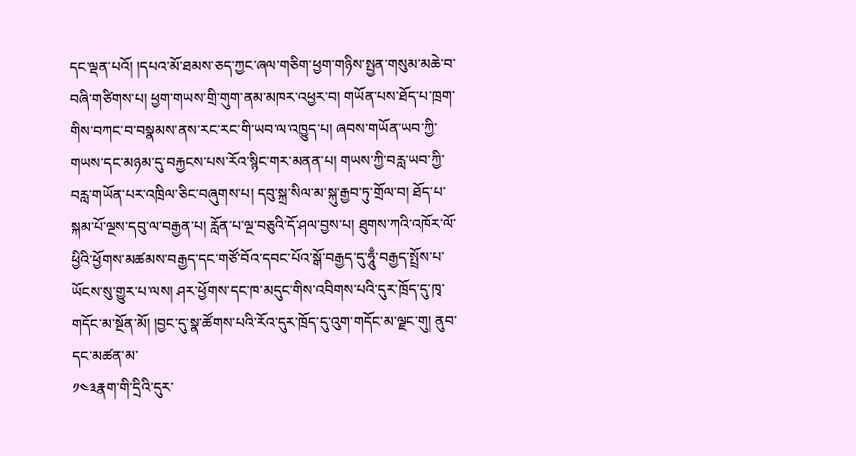དང་ལྡན་པའོ། །དཔའ་མོ་ཐམས་ཅད་ཀྱང་ཞལ་གཅིག་ཕྱག་གཉིས་སྤྱན་གསུམ་མཆེ་བ་བཞི་གཙིགས་པ། ཕྱག་གཡས་གྲི་གུག་ནམ་མཁར་འཕྱར་བ། གཡོན་པས་ཐོད་པ་ཁྲག་གིས་བཀང་བ་བསྣམས་ནས་རང་རང་གི་ཡབ་ལ་འཁྱུད་པ། ཞབས་གཡོན་ཡབ་ཀྱི་གཡས་དང་མཉམ་དུ་བརྐྱངས་པས་རོའ་སྙིང་གར་མནན་པ། གཡས་ཀྱི་བརླ་ཡབ་ཀྱི་བརླ་གཡོན་པར་འཁྲིལ་ཅིང་བཞུགས་པ། དབུ་སྐྲ་སིལ་མ་སྐུ་རྒྱབ་ཏུ་གྲོལ་བ། ཐོད་པ་སྐམ་པོ་ལྔས་དབུ་ལ་བརྒྱན་པ། རློན་པ་ལྔ་བཅུའི་དོ་ཤལ་བྱས་པ། ཐུགས་ཀའི་འཁོར་ལོ་ཕྱིའི་ཕྱོགས་མཚམས་བརྒྱད་དང་གཙོ་བོའ་དབང་པོའ་སྒོ་བརྒྱད་དུ་ཧཱུྃ་བརྒྱད་སྤྲོས་པ་ཡོངས་སུ་གྱུར་པ་ལས། ཤར་ཕྱོགས་དང་ཁ་མདུང་གིས་འབིགས་པའི་དུར་ཁྲོད་དུ་ཁྭ་གདོང་མ་སྔོན་མོ། །བྱང་དུ་སྣ་ཚོགས་པའི་རོའ་དུར་ཁྲོད་དུ་འུག་གདོང་མ་ལྗང་གུ། ནུབ་དང་མཚན་མ་
༡༤༣རྣག་གི་དྲིའི་དུར་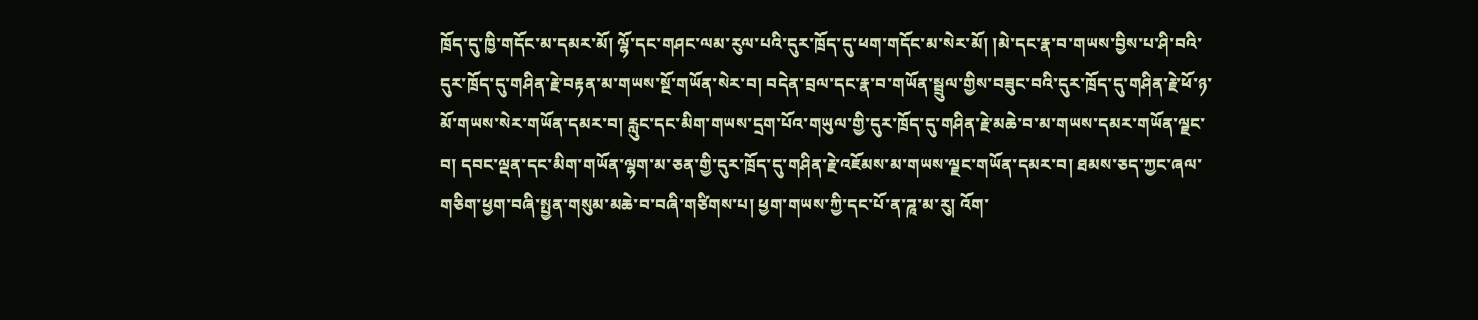ཁྲོད་དུ་ཁྱི་གདོང་མ་དམར་མོ། ལྷོ་དང་གཤང་ལམ་རུལ་པའི་དུར་ཁྲོད་དུ་ཕག་གདོང་མ་སེར་མོ། །མེ་དང་རྣ་བ་གཡས་བྱིས་པ་ཤི་བའི་དུར་ཁྲོད་དུ་གཤིན་རྗེ་བརྟན་མ་གཡས་སྔོ་གཡོན་སེར་བ། བདེན་བྲལ་དང་རྣ་བ་གཡོན་སྦྲུལ་གྱིས་བཟུང་བའི་དུར་ཁྲོད་དུ་གཤིན་རྗེ་ཕོ་ཉ་མོ་གཡས་སེར་གཡོན་དམར་བ། རླུང་དང་མིག་གཡས་དྲག་པོའ་གཡུལ་གྱི་དུར་ཁྲོད་དུ་གཤིན་རྗེ་མཆེ་བ་མ་གཡས་དམར་གཡོན་ལྗང་བ། དབང་ལྡན་དང་མིག་གཡོན་ལྷག་མ་ཅན་གྱི་དུར་ཁྲོད་དུ་གཤིན་རྗེ་འཇོམས་མ་གཡས་ལྗང་གཡོན་དམར་བ། ཐམས་ཅད་ཀྱང་ཞལ་གཅིག་ཕྱག་བཞི་སྤྱན་གསུམ་མཆེ་བ་བཞི་གཙིགས་པ། ཕྱག་གཡས་ཀྱི་དང་པོ་ན་ཌཱ་མ་རུ། འོག་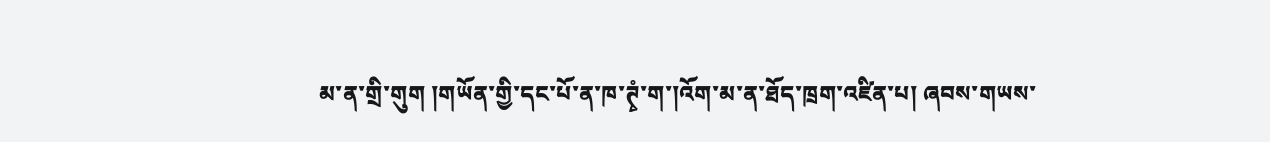མ་ན་གྲི་གུག །གཡོན་གྱི་དང་པོ་ན་ཁ་ཊྭཾ་ག་།འོག་མ་ན་ཐོད་ཁྲག་འཛིན་པ། ཞབས་གཡས་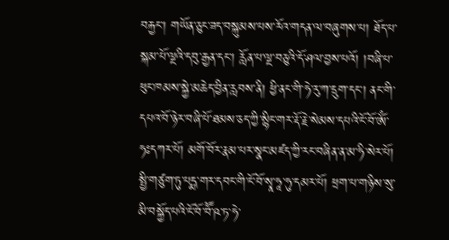བརྐྱང་། གཡོན་ཅུང་ཟད་བསྐུམས་པས་རོའ་གདན་ལ་བཞུགས་པ། ཐོད་པ་སྐམ་པོ་ལྔའི་དབུ་རྒྱན་དང་། རློན་པ་ལྔ་བཅུའི་དོ་ཤལ་བྱས་པའོ། །བཞི་པ་ཕུང་ཁམས་སྐྱེ་མཆེད་བྱིན་རླབས་ནི། ཕྱི་ནང་གི་ཧེ་རུ་ཀ་དྲུག་དང་། ནང་གི་དཔའ་བོ་ཉེར་བཞི་པོ་ཐམས་ཅད་ཀྱི་སྙིང་གར་རྡོ་རྗེ་སེམས་དཔའི་ངོ་བོ་ༀ་ཧཿདཀར་པོ། མགོ་བོར་རྣམ་པར་སྣང་མཛད་ཀྱི་རང་བཞིན་ན་མ་ཧི་སེར་པོ། སྤྱི་གཙུག་ཏུ་པདྨ་གར་དབང་གི་ངོ་བོ་སྭཱ་ཧཱ་ཧུ་དམར་པོ། ཕྲག་པ་གཉིས་སུ་མི་བསྐྱོད་པའི་ངོ་བོ་བཽ་ཥ་ཏ་ཧེ་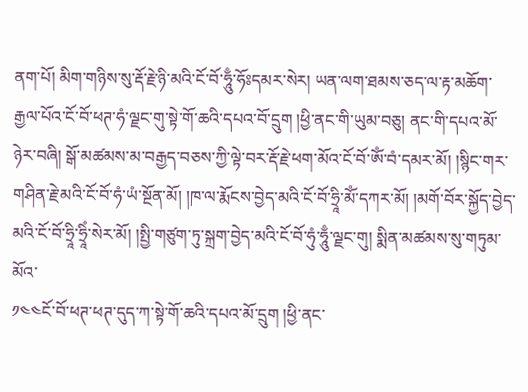ནག་པོ། མིག་གཉིས་སུ་རྡོ་རྗེ་ཉི་མའི་ངོ་བོ་ཧཱུྃ་ཧོཿདམར་སེར། ཡན་ལག་ཐམས་ཅད་ལ་རྟ་མཆོག་རྒྱལ་པོའ་ངོ་བོ་ཕཊ་ཧཾ་ལྗང་གུ་སྟེ་གོ་ཆའི་དཔའ་བོ་དྲུག །ཕྱི་ནང་གི་ཡུམ་བཅུ། ནང་གི་དཔའ་མོ་ཉེར་བཞི། སྒོ་མཚམས་མ་བརྒྱད་བཅས་ཀྱི་ལྟེ་བར་རྡོ་རྗེ་ཕག་མོའ་ངོ་བོ་ༀ་བཾ་དམར་མོ། །སྙིང་གར་གཤིན་རྗེ་མའི་ངོ་བོ་ཧཾ་ཡཾ་སྔོན་མོ། །ཁ་ལ་རྨོངས་བྱེད་མའི་ངོ་བོ་ཧྲཱི་མོཾ་དཀར་མོ། །མགོ་བོར་སྐྱོད་བྱེད་མའི་ངོ་བོ་ཧྲཱི་ཧྲཱིཾ་སེར་མོ། །སྤྱི་གཙུག་ཏུ་སྐྲག་བྱེད་མའི་ངོ་བོ་ཧུཾ་ཧཱུྃ་ལྗང་གུ། སྨིན་མཚམས་སུ་གཏུམ་མོའ་
༡༤༤ངོ་བོ་ཕཊ་ཕཊ་དུད་ཀ་སྟེ་གོ་ཆའི་དཔའ་མོ་དྲུག །ཕྱི་ནང་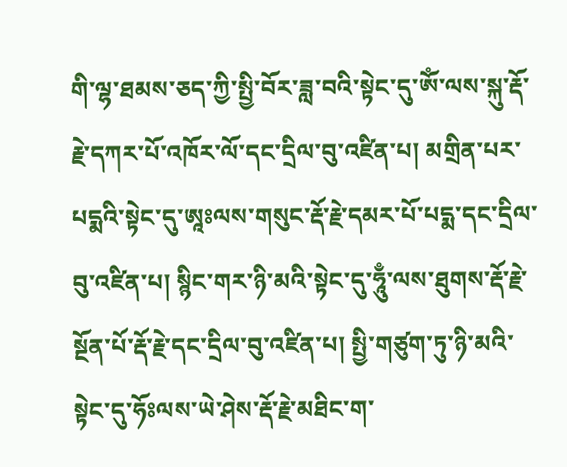གི་ལྷ་ཐམས་ཅད་ཀྱི་སྤྱི་བོར་ཟླ་བའི་སྟེང་དུ་ༀ་ལས་སྐུ་རྡོ་རྗེ་དཀར་པོ་འཁོར་ལོ་དང་དྲིལ་བུ་འཛིན་པ། མགྲིན་པར་པདྨའི་སྟེང་དུ་ཨཱཿལས་གསུང་རྡོ་རྗེ་དམར་པོ་པདྨ་དང་དྲིལ་བུ་འཛིན་པ། སྙིང་གར་ཉི་མའི་སྟེང་དུ་ཧཱུྃ་ལས་ཐུགས་རྡོ་རྗེ་སྔོན་པོ་རྡོ་རྗེ་དང་དྲིལ་བུ་འཛིན་པ། སྤྱི་གཙུག་ཏུ་ཉི་མའི་སྟེང་དུ་ཧོཿལས་ཡེ་ཤེས་རྡོ་རྗེ་མཐིང་ག་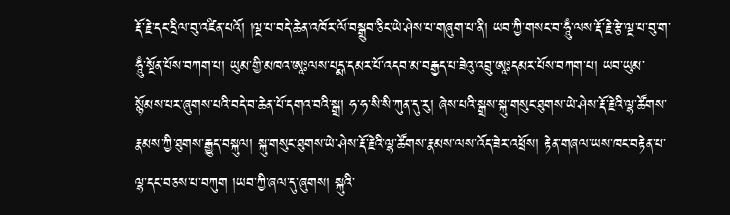རྡོ་རྗེ་དང་དྲིལ་བུ་འཛིན་པའོ། །ལྔ་པ་བདེ་ཆེན་འཁོར་ལོ་བསྒྲུབ་ཅིང་ཡེ་ཤེས་པ་གཞུག་པ་ནི། ཡབ་ཀྱི་གསང་བ་ཧཱུྃ་ལས་རྡོ་རྗེ་རྩེ་ལྔ་པ་བུ་ག་ཧཱུྃ་སྔོན་པོས་བཀག་པ། ཡུམ་གྱི་མཁའ་ཨཱཿལས་པདྨ་དམར་པོ་འདབ་མ་བརྒྱད་པ་ཟེའུ་འབྲུ་ཨཱཿདམར་པོས་བཀག་པ། ཡབ་ཡུམ་སྙོམས་པར་ཞུགས་པའི་བདེ་བ་ཆེན་པོ་དགའ་བའི་སྒྲ། ཧ་ཧ་སི་སི་ཀུན་དུ་རུ། ཞེས་པའི་སྒྲས་སྐུ་གསུང་ཐུགས་ཡེ་ཤེས་རྡོ་རྗེའི་ལྷ་ཚོགས་རྣམས་ཀྱི་ཐུགས་རྒྱུད་བསྐུལ། སྐུ་གསུང་ཐུགས་ཡེ་ཤེས་རྡོ་རྗེའི་ལྷ་ཚོགས་རྣམས་ལས་འོད་ཟེར་འཕྲོས། རྟེན་གཞལ་ཡས་ཁང་བརྟེན་པ་ལྷ་དང་བཅས་པ་བཀུག །ཡབ་ཀྱི་ཞལ་དུ་ཞུགས། སྐུའི་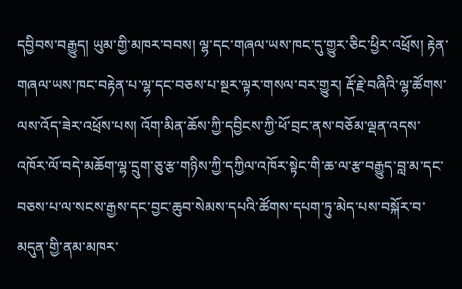དབྱིབས་བརྒྱུད། ཡུམ་གྱི་མཁར་བབས། ལྷ་དང་གཞལ་ཡས་ཁང་དུ་གྱུར་ཅིང་ཕྱིར་འཕྲོས། རྟེན་གཞལ་ཡས་ཁང་བརྟེན་པ་ལྷ་དང་བཅས་པ་སྔར་ལྟར་གསལ་བར་གྱུར། རྡོ་རྗེ་བཞིའི་ལྷ་ཚོགས་ལས་འོད་ཟེར་འཕྲོས་པས། འོག་མིན་ཆོས་ཀྱི་དབྱིངས་ཀྱི་ཕོ་བྲང་ནས་བཅོམ་ལྡན་འདས་འཁོར་ལོ་བདེ་མཆོག་ལྷ་དྲུག་ཅུ་རྩ་གཉིས་ཀྱི་དཀྱིལ་འཁོར་སྟེང་གི་ཆ་ལ་རྩ་བརྒྱུད་བླ་མ་དང་བཅས་པ་ལ་སངས་རྒྱས་དང་བྱང་ཆུབ་སེམས་དཔའི་ཚོགས་དཔག་ཏུ་མེད་པས་བསྐོར་བ་མདུན་གྱི་ནམ་མཁར་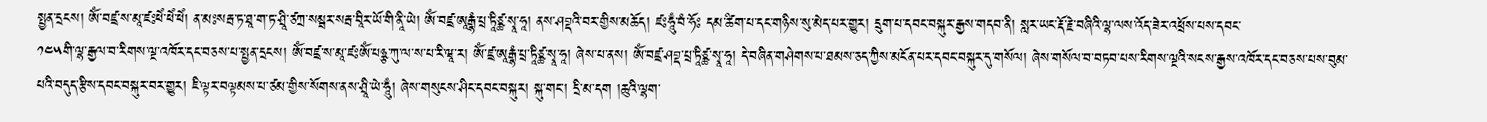སྤྱན་དྲངས། ༀ་བཛྲ་ས་མཱ་ཛཿཕེཾ་ཕེཾ་ཕེཾ། ན་མཿསརྦ་ཏ་ཐཱ་ག་ཏ་ཤྲཱི་ཙཀྲ་སམྦར་སརྦ་བཱིར་ཡོ་གི་ནཱི་ཡེ། ༀ་བཛྲ་ཨཱརྒྷཾ་པྲ་ཏཱིཙྪ་སྭཱ་ཧཱ། ནས་ཤབྡའི་བར་གྱིས་མཆོད། ཛཿཧཱུྃ་བཾ་ཧོཿ དམ་ཚིག་པ་དང་གཉིས་སུ་མེད་པར་གྱུར། དྲུག་པ་དབང་བསྐུར་རྒྱས་གདབ་ནི། སླར་ཡང་རྡོ་རྗེ་བཞིའི་ལྷ་ལས་འོད་ཟེར་འཕྲོས་པས་དབང་
༡༤༥གི་ལྷ་རྒྱལ་བ་རིགས་ལྔ་འཁོར་དང་བཅས་པ་སྤྱན་དྲངས། ༀ་བཛྲ་ས་མཱ་ཛཿༀ་པཉྩ་ཀུ་ལ་ས་པ་རི་ཝཱ་ར། ༀ་ཛྲ་ཨཱརྒྷཾ་པྲ་ཏཱིཙྪ་སྭཱ་ཧཱ། ཞེས་པ་ནས། ༀ་བཛྲ་ཤབྡ་པྲ་ཏཱིཙྪ་སྭཱ་ཧཱ། དེ་བཞིན་གཤེགས་པ་ཐམས་ཅད་ཀྱིས་མངོན་པར་དབང་བསྐུར་དུ་གསོལ། ཞེས་གསོལ་བ་བཏབ་པས་རིགས་ལྔའི་སངས་རྒྱས་འཁོར་དང་བཅས་པས་བུམ་པའི་བདུད་རྩིས་དབང་བསྐུར་བར་གྱུར། ཇི་ལྟར་བལྟམས་པ་ཙམ་གྱིས་སོགས་ནས་ཤྲཱི་ཡེ་ཧཱུྃ། ཞེས་གསུངས་ཤིང་དབང་བསྐུར། སྐུ་གང་། དྲི་མ་དག །ཆུའི་ལྷག་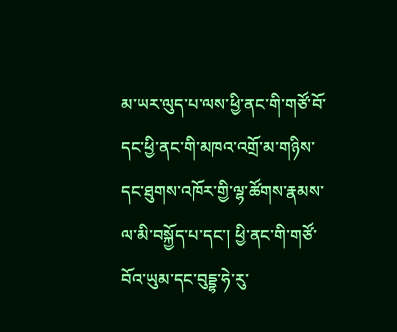མ་ཡར་ལུད་པ་ལས་ཕྱི་ནང་གི་གཙོ་བོ་དང་ཕྱི་ནང་གི་མཁའ་འགྲོ་མ་གཉིས་དང་ཐུགས་འཁོར་གྱི་ལྷ་ཚོགས་རྣམས་ལ་མི་བསྐྱོད་པ་དང་། ཕྱི་ནང་གི་གཙོ་བོའ་ཡུམ་དང་བུདྡྷ་ཧེ་རུ་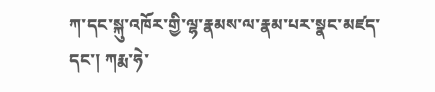ཀ་དང་སྐུ་འཁོར་གྱི་ལྷ་རྣམས་ལ་རྣམ་པར་སྣང་མཛད་དང་། ཀརྨ་ཧེ་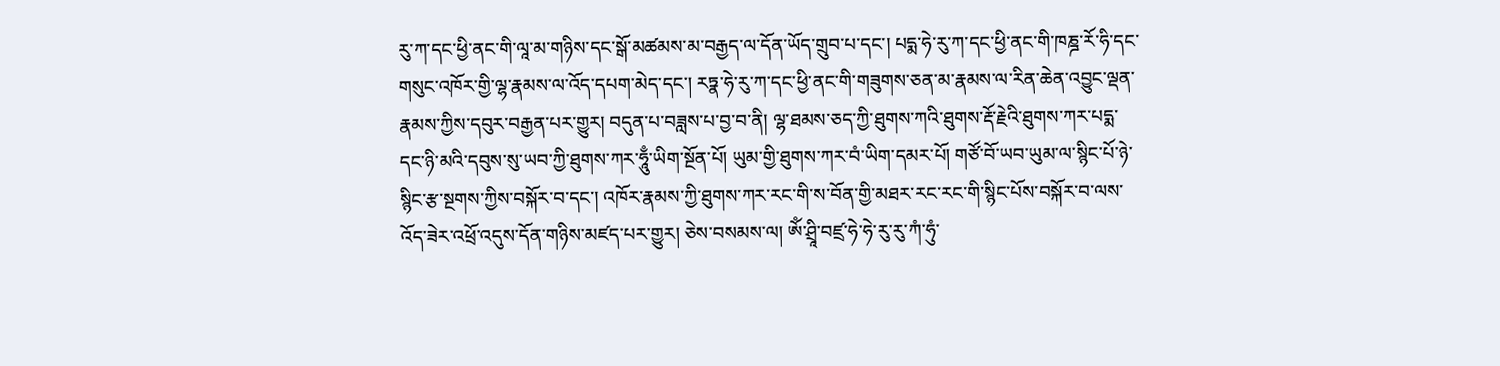རུ་ཀ་དང་ཕྱི་ནང་གི་ལཱ་མ་གཉིས་དང་སྒོ་མཚམས་མ་བརྒྱད་ལ་དོན་ཡོད་གྲུབ་པ་དང་། པདྨ་ཧེ་རུ་ཀ་དང་ཕྱི་ནང་གི་ཁཎྜ་རོ་ཧི་དང་གསུང་འཁོར་གྱི་ལྷ་རྣམས་ལ་འོད་དཔག་མེད་དང་། རཏྣ་ཧེ་རུ་ཀ་དང་ཕྱི་ནང་གི་གཟུགས་ཅན་མ་རྣམས་ལ་རིན་ཆེན་འབྱུང་ལྡན་རྣམས་ཀྱིས་དབུར་བརྒྱན་པར་གྱུར། བདུན་པ་བཟླས་པ་བྱ་བ་ནི། ལྷ་ཐམས་ཅད་ཀྱི་ཐུགས་ཀའི་ཐུགས་རྡོ་རྗེའི་ཐུགས་ཀར་པདྨ་དང་ཉི་མའི་དབུས་སུ་ཡབ་ཀྱི་ཐུགས་ཀར་ཧཱུྃ་ཡིག་སྔོན་པོ། ཡུམ་གྱི་ཐུགས་ཀར་བཾ་ཡིག་དམར་པོ། གཙོ་བོ་ཡབ་ཡུམ་ལ་སྙིང་པོ་ཉེ་སྙིང་རྩ་སྔགས་ཀྱིས་བསྐོར་བ་དང་། འཁོར་རྣམས་ཀྱི་ཐུགས་ཀར་རང་གི་ས་བོན་གྱི་མཐར་རང་རང་གི་སྙིང་པོས་བསྐོར་བ་ལས་འོད་ཟེར་འཕྲོ་འདུས་དོན་གཉིས་མཛད་པར་གྱུར། ཅེས་བསམས་ལ། ༀ་ཤྲཱི་བཛྲ་ཧེ་ཧེ་རུ་རུ་ཀཾ་ཧུཾ་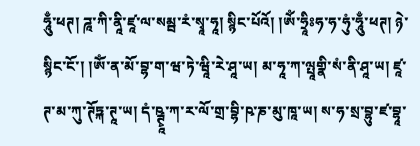ཧཱུྃ་ཕཊ། ཌཱ་ཀི་ནཱི་ཛཱ་ལ་སམྦ་རཾ་སྭཱ་ཧཱ། སྙིང་པོའོ། །ༀ་ཧྲཱིཿཧ་ཧ་ཧུཾ་ཧཱུྃ་ཕཊ། ཉེ་སྙིང་ངོ་། །ༀ་ན་མོ་བྷ་ག་ཝ་ཏེ་ཝཱི་རེ་ཤཱ་ཡ། མ་ཧཱ་ཀ་ལྤཱགྣི་སཾ་ནི་ཤཱ་ཡ། ཛཱ་ཊ་མ་ཀུ་ཊོཏྐ་ཊཱ་ཡ། དཾ་ཥྚྭཱ་ཀ་ར་ལོ་གྲ་བྷི་ཥ་ཎ་མུ་ཁཱ་ཡ། ས་ཧ་སྲ་བྷུ་ཛ་བྷཱ་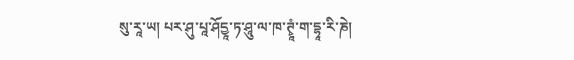སུ་རཱ་ཡ། པར་ཤུ་པཱ་ཤོདྱཱ་ཏ་ཤཱུ་ལ་ཁ་ཊྭཱཾ་ག་དྷཱ་རི་ཎེ།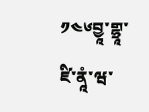༡༤༦བྱཱ་གྷྲཱ་ཛི་ནཱཾ་ཝ་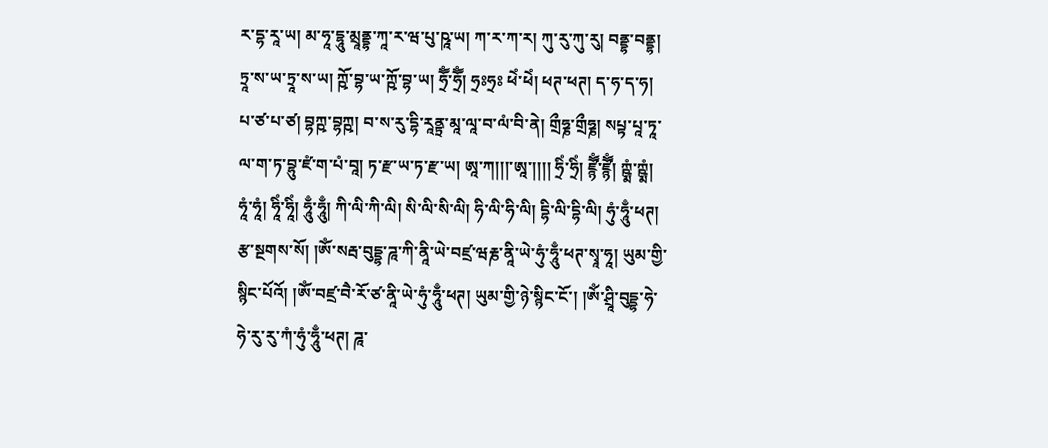ར་དྷ་རཱ་ཡ། མ་ཧཱ་དྷཱུ་མྲཱནྡྷ་ཀཱ་ར་ཝ་པུ་ཥཱ་ཡ། ཀ་ར་ཀ་ར། ཀུ་རུ་ཀུ་རུ། བནྡྷ་བནྡྷ། ཏྲཱ་ས་ཡ་ཏྲཱ་ས་ཡ། ཀྵོ་བྷ་ཡ་ཀྵོ་བྷ་ཡ། ཧྲཽཾ་ཧྲཽཾ། ཧྲཿཧྲཿ ཕེཾ་ཕེཾ། ཕཊ་ཕཊ། ད་ཧ་ད་ཧ། པ་ཙ་པ་ཙ། བྷཀྵ་བྷཀྵ། བ་ས་རུ་དྷི་རཱནྟྲ་མཱ་ལཱ་བ་ལཾ་བི་ནེ། གྲྀཧྞ་གྲྀཧྞ། སཔྟ་པཱ་ཏཱ་ལ་ག་ཏ་བྷུ་ཛཾ་ག་པཾ་བཱ། ཏ་རྫ་ཡ་ཏ་རྫ་ཡ། ཨཱ་ཀ།།།་ཨཱ་།།།། ཧྲིཾ་ཧྲིཾ། ཛྙཽཾ་ཛྙཽཾ། ཀྵྨཾ་ཀྵྨཾ། ཧཱཾ་ཧཱཾ། ཧཱིཾ་ཧཱིཾ། ཧཱུྃ་ཧཱུྃ། ཀི་ལི་ཀི་ལི། སི་ལི་སི་ལི། ཧི་ལི་ཧི་ལི། དྷི་ལི་དྷི་ལི། ཧུཾ་ཧཱུྃ་ཕཊ། རྩ་སྔགས་སོ། །ༀ་སརྦ་བུདྡྷ་ཌཱ་ཀི་ནཱི་ཡེ་བཛྲ་ཝརྞ་ནཱི་ཡེ་ཧུཾ་ཧཱུྃ་ཕཊ་སྭཱ་ཧཱ། ཡུམ་གྱི་སྙིང་པོའོ། །ༀ་བཛྲ་བཻ་རོ་ཙ་ནཱི་ཡེ་ཧུཾ་ཧཱུྃ་ཕཊ། ཡུམ་གྱི་ཉེ་སྙིང་ངོ་། །ༀ་ཤྲཱི་བུདྡྷ་ཧེ་ཧེ་རུ་རུ་ཀཾ་ཧུཾ་ཧཱུྃ་ཕཊ། ཌཱ་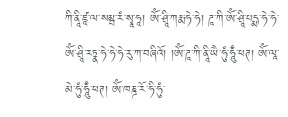ཀི་ནཱི་ཛཱ་ལ་སམྦ་རཾ་སྭཱ་ཧཱ། ༀ་ཤྲཱི་ཀརྨ་ཧེ་ཧེ། ཌཱ་ཀི་ༀ་ཤྲཱི་པདྨ་ཧེ་ཧེ་ༀ་ཤྲཱི་རཏྣ་ཧེ་ཧེ་ཧེ་རུ་ཀ་བཞིའོ། །ༀ་ཌཱ་ཀི་ནཱི་ཡཻ་ཧུཾ་ཧཱུྃ་ཕཊ། ༀ་ལཱ་མེ་ཧུཾ་ཧཱུྃ་ཕཊ། ༀ་ཁཎྜ་རོ་ཧི་ཧུཾ་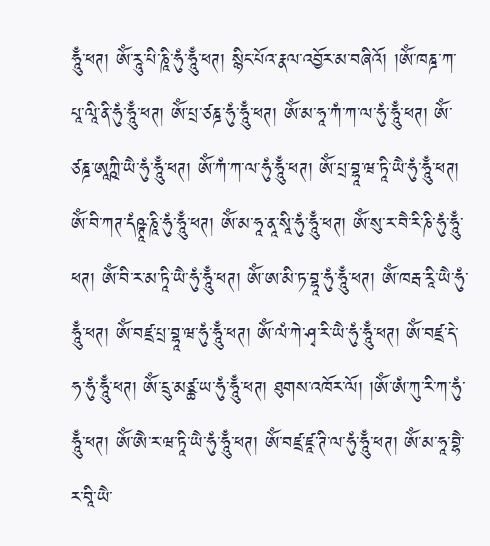ཧཱུྃ་ཕཊ། ༀ་རཱུ་པི་ཎཱི་ཧུཾ་ཧཱུྃ་ཕཊ། སྙིང་པོའ་རྣལ་འབྱོར་མ་བཞིའོ། །ༀ་ཁཎྜ་ཀ་པཱ་ལཱི་ནི་ཧུཾ་ཧཱུྃ་ཕཊ། ༀ་པྲ་ཙཎྜ་ཧུཾ་ཧཱུྃ་ཕཊ། ༀ་མ་ཧཱ་ཀཾ་ཀ་ལ་ཧུཾ་ཧཱུྃ་ཕཊ། ༀ་ཙཎྜ་ཨཱཀྵི་ཡཻ་ཧུཾ་ཧཱུྃ་ཕཊ། ༀ་ཀཾ་ཀ་ལ་ཧུཾ་ཧཱུྃ་ཕཊ། ༀ་པྲ་བྷཱ་ཝ་ཏཱི་ཡཻ་ཧུཾ་ཧཱུྃ་ཕཊ། ༀ་བི་ཀཊ་དཾཥྚཱ་ཎཱི་ཧུཾ་ཧཱུྃ་ཕཊ། ༀ་མ་ཧཱ་ནཱ་སཱི་ཧུཾ་ཧཱུྃ་ཕཊ། ༀ་སུ་ར་བཻ་རི་ཎི་ཧུཾ་ཧཱུྃ་ཕཊ། ༀ་བི་ར་མ་ཏཱི་ཡཻ་ཧུཾ་ཧཱུྃ་ཕཊ། ༀ་ཨ་མི་ཏ་བྷཱ་ཧུཾ་ཧཱུྃ་ཕཊ། ༀ་ཁརྦ་རཱི་ཡཻ་ཧུཾ་ཧཱུྃ་ཕཊ། ༀ་བཛྲ་པྲ་བྷཱ་ཝ་ཧུཾ་ཧཱུྃ་ཕཊ། ༀ་ལཾ་ཀེ་ཤྭ་རི་ཡཻ་ཧུཾ་ཧཱུྃ་ཕཊ། ༀ་བཛྲ་དེ་ཧ་ཧུཾ་ཧཱུྃ་ཕཊ། ༀ་དྲུ་མཙྪ་ཡ་ཧུཾ་ཧཱུྃ་ཕཊ། ཐུགས་འཁོར་ལོ། །ༀ་ཨཾ་ཀུ་རི་ཀ་ཧུཾ་ཧཱུྃ་ཕཊ། ༀ་ཨཻ་ར་ཝ་ཏཱི་ཡཻ་ཧུཾ་ཧཱུྃ་ཕཊ། ༀ་བཛྲ་ཛཱ་ཊི་ལ་ཧུཾ་ཧཱུྃ་ཕཊ། ༀ་མ་ཧཱ་བྷཻ་ར་བཱི་ཡཻ་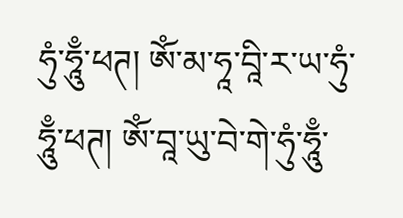ཧུཾ་ཧཱུྃ་ཕཊ། ༀ་མ་ཧཱ་བཱི་ར་ཡ་ཧུཾ་ཧཱུྃ་ཕཊ། ༀ་བཱ་ཡུ་བེ་གེ་ཧུཾ་ཧཱུྃ་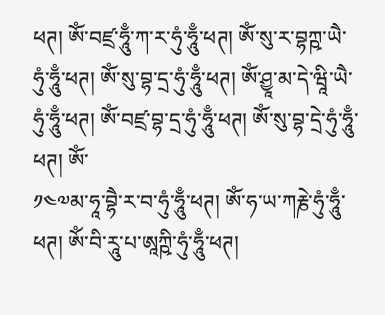ཕཊ། ༀ་བཛྲ་ཧཱུྃ་ཀ་ར་ཧུཾ་ཧཱུྃ་ཕཊ། ༀ་སུ་ར་བྷཀྵ་ཡཻ་ཧུཾ་ཧཱུྃ་ཕཊ། ༀ་སུ་བྷ་དྲ་ཧུཾ་ཧཱུྃ་ཕཊ། ༀ་ཤྱཱ་མ་དེ་ཝཱི་ཡཻ་ཧུཾ་ཧཱུྃ་ཕཊ། ༀ་བཛྲ་བྷ་དྲ་ཧུཾ་ཧཱུྃ་ཕཊ། ༀ་སུ་བྷ་དྲེ་ཧུཾ་ཧཱུྃ་ཕཊ། ༀ་
༡༤༧མ་ཧཱ་བྷཻ་ར་བ་ཧུཾ་ཧཱུྃ་ཕཊ། ༀ་ཧ་ཡ་ཀརྞེ་ཧུཾ་ཧཱུྃ་ཕཊ། ༀ་བི་རཱུ་པ་ཨཱཀྵི་ཧུཾ་ཧཱུྃ་ཕཊ།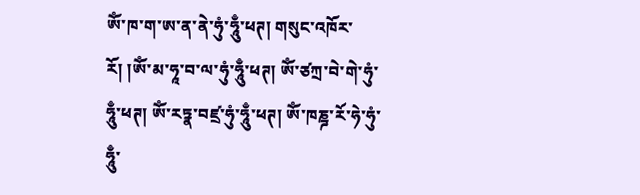ༀ་ཁ་ག་ཨ་ན་ནེ་ཧུཾ་ཧཱུྃ་ཕཊ། གསུང་འཁོར་རོ། །ༀ་མ་ཧཱ་བ་ལ་ཧུཾ་ཧཱུྃ་ཕཊ། ༀ་ཙཀྲ་བེ་གེ་ཧུཾ་ཧཱུྃ་ཕཊ། ༀ་རཏྣ་བཛྲ་ཧུཾ་ཧཱུྃ་ཕཊ། ༀ་ཁཎྜ་རོ་ཧེ་ཧུཾ་ཧཱུྃ་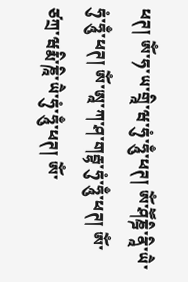ཕཊ། ༀ་ཧ་ཡ་གྲཱི་ཝ་ཧུཾ་ཧཱུྃ་ཕཊ། ༀ་ཤཽཎྜི་ནཱི་ཡཻ་ཧུཾ་ཧཱུྃ་ཕཊ། ༀ་ཨཱ་ཀ་ཤ་གརྦྷ་ཧུཾ་ཧཱུྃ་ཕཊ། ༀ་ཙཀྲ་ཝརྨི་ཎཱི་ཡཻ་ཧུཾ་ཧཱུྃ་ཕཊ། ༀ་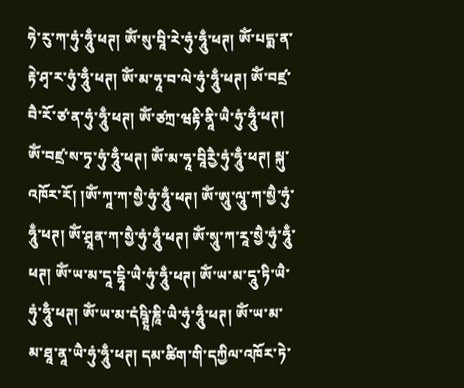ཧེ་རུ་ཀ་ཧུཾ་ཧཱུྃ་ཕཊ། ༀ་སུ་བཱི་རེ་ཧུཾ་ཧཱུྃ་ཕཊ། ༀ་པདྨ་ན་རྟེ་ཤྭ་ར་ཧུཾ་ཧཱུྃ་ཕཊ། ༀ་མ་ཧཱ་བ་ལེ་ཧུཾ་ཧཱུྃ་ཕཊ། ༀ་བཛྲ་བཻ་རོ་ཙ་ན་ཧུཾ་ཧཱུྃ་ཕཊ། ༀ་ཙཀྲ་ཝརྟི་ནཱི་ཡཻ་ཧུཾ་ཧཱུྃ་ཕཊ། ༀ་བཛྲ་ས་ཏྭ་ཧུཾ་ཧཱུྃ་ཕཊ། ༀ་མ་ཧཱ་བཱིརྱཻ་ཧུཾ་ཧཱུྃ་ཕཊ། སྐུ་འཁོར་རོ། །ༀ་ཀཱ་ཀ་སྱཻ་ཧུཾ་ཧཱུྃ་ཕཊ། ༀ་ཨཱུ་ལཱུ་ཀ་སྱཻ་ཧུཾ་ཧཱུྃ་ཕཊ། ༀ་ཤྲཱན་ཀ་སྱཻ་ཧུཾ་ཧཱུྃ་ཕཊ། ༀ་སཱུ་ཀ་རཱ་སྱཻ་ཧུཾ་ཧཱུྃ་ཕཊ། ༀ་ཡ་མ་དཱ་དྷཱི་ཡཻ་ཧུཾ་ཧཱུྃ་ཕཊ། ༀ་ཡ་མ་དཱུ་ཏི་ཡཻ་ཧུཾ་ཧཱུྃ་ཕཊ། ༀ་ཡ་མ་དཾཥྚཱི་ཎཱི་ཡཻ་ཧུཾ་ཧཱུྃ་ཕཊ། ༀ་ཡ་མ་མ་ཐཱ་ནཱ་ཡཻ་ཧུཾ་ཧཱུྃ་ཕཊ། དམ་ཚིག་གི་དཀྱིལ་འཁོར་ཏེ་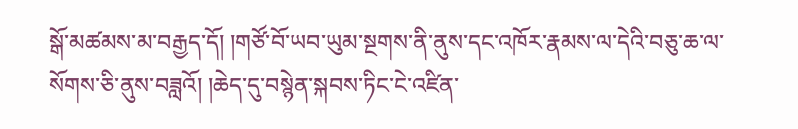སྒོ་མཚམས་མ་བརྒྱད་དོ། །གཙོ་བོ་ཡབ་ཡུམ་སྔགས་ནི་ནུས་དང་འཁོར་རྣམས་ལ་དེའི་བཅུ་ཆ་ལ་སོགས་ཅི་ནུས་བཟླའོ། །ཆེད་དུ་བསྙེན་སྐབས་ཏིང་ངེ་འཛིན་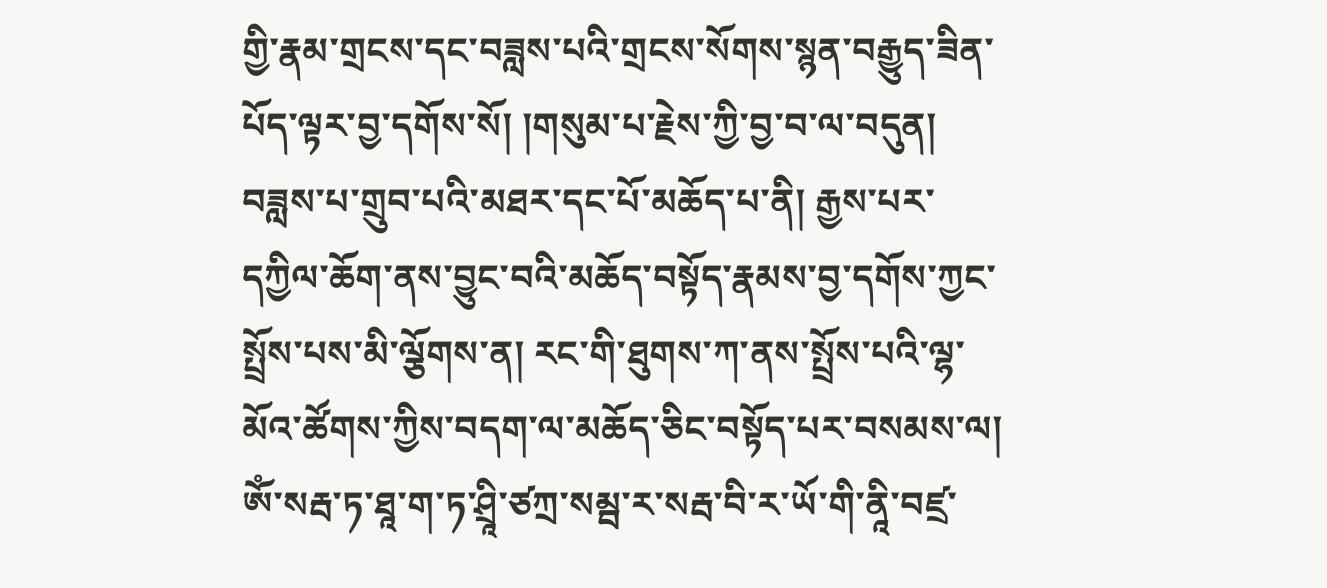གྱི་རྣམ་གྲངས་དང་བཟླས་པའི་གྲངས་སོགས་སྙན་བརྒྱུད་ཟིན་པོད་ལྟར་བྱ་དགོས་སོ། །གསུམ་པ་རྗེས་ཀྱི་བྱ་བ་ལ་བདུན། བཟླས་པ་གྲུབ་པའི་མཐར་དང་པོ་མཆོད་པ་ནི། རྒྱས་པར་དཀྱིལ་ཆོག་ནས་བྱུང་བའི་མཆོད་བསྟོད་རྣམས་བྱ་དགོས་ཀྱང་སྤྲོས་པས་མི་ལྕོགས་ན། རང་གི་ཐུགས་ཀ་ནས་སྤྲོས་པའི་ལྷ་མོའ་ཚོགས་ཀྱིས་བདག་ལ་མཆོད་ཅིང་བསྟོད་པར་བསམས་ལ། ༀ་སརྦ་ཏ་ཐཱ་ག་ཏ་ཤྲཱི་ཙཀྲ་སམྦ་ར་སརྦ་བི་ར་ཡོ་གི་ནཱི་བཛྲ་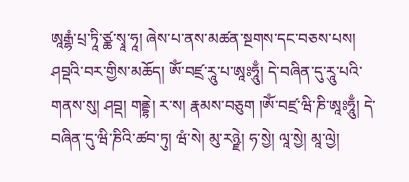ཨཱརྒྷཾ་པྲ་ཏཱི་ཙྪ་སྭཱ་ཧཱ། ཞེས་པ་ནས་མཚན་སྔགས་དང་བཅས་པས། ཤབྡའི་བར་གྱིས་མཆོད། ༀ་བཛྲ་རཱུ་པ་ཨཱཿཧཱུྃ། དེ་བཞིན་དུ་རཱུ་པའི་གནས་སུ། ཤབྡ། གནྡྷེ། ར་ས། རྣམས་བཅུག །ༀ་བཛྲ་ཝི་ཎི་ཨཱཿཧཱུྃ། དེ་བཞིན་དུ་ཝི་ཎིའི་ཚབ་ཏུ། ཝཾ་སེ། མུ་རཉྫེ། ཧ་སྱེ། ལཱ་སྱེ། མཱ་ལྱེ།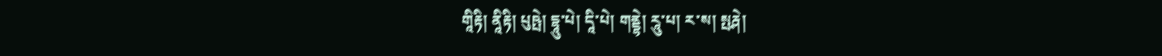གཱིརྟི། ནཱིརྟི། པུཥྤེ། དྷཱུ་པེ། དཱི་པེ། གནྡྷེ། རཱུ་པ། ར་ས། སྤརྴེ།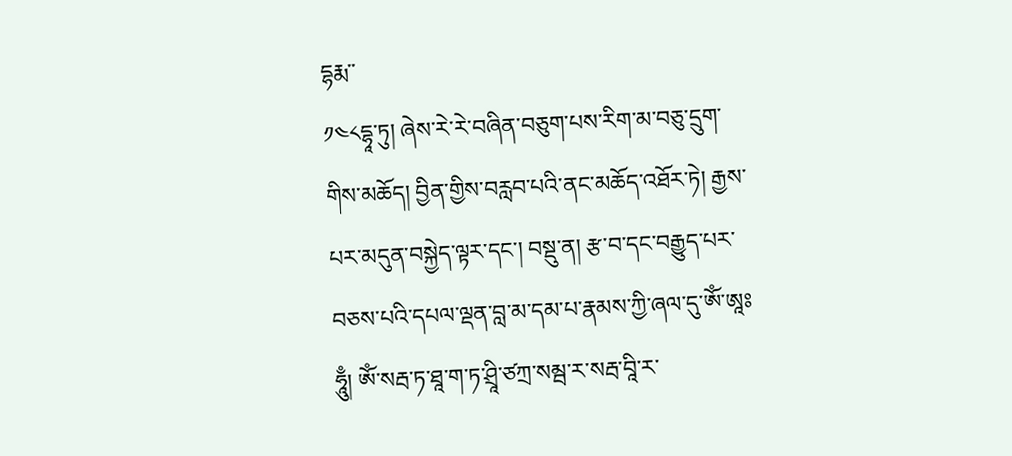དྷརྨ་་
༡༤༨དྷཱ་ཏུ། ཞེས་རེ་རེ་བཞིན་བཅུག་པས་རིག་མ་བཅུ་དྲུག་གིས་མཆོད། བྱིན་གྱིས་བརླབ་པའི་ནང་མཆོད་འཐོར་ཏེ། རྒྱས་པར་མདུན་བསྐྱེད་ལྟར་དང་། བསྡུ་ན། རྩ་བ་དང་བརྒྱུད་པར་བཅས་པའི་དཔལ་ལྡན་བླ་མ་དམ་པ་རྣམས་ཀྱི་ཞལ་དུ་ༀ་ཨཱཿཧཱུྃ། ༀ་སརྦ་ཏ་ཐཱ་ག་ཏ་ཤྲཱི་ཙཀྲ་སམྦ་ར་སརྦ་བཱི་ར་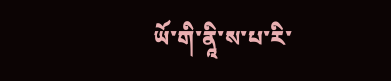ཡོ་གི་ནཱི་ས་པ་རི་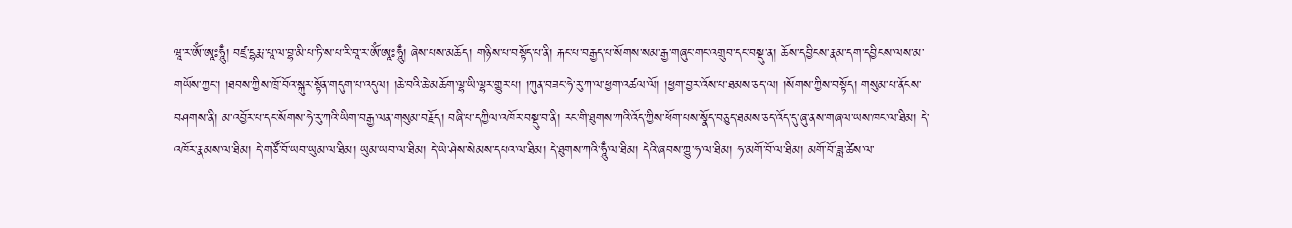ཝཱ་ར་ༀ་ཨཱཿཧཱུྃ། བཛྲ་དྷརྨ་་པཱ་ལ་བྷ་མི་པ་ཏི་ས་པ་རི་བཱ་ར་ༀ་ཨཱཿཧཱུྃ། ཞེས་པས་མཆོད། གཉིས་པ་བསྟོད་པ་ནི། རྐང་པ་བརྒྱད་པ་སོགས་སམ་རྒྱ་གཞུང་གང་འགྲུབ་དང་བསྡུ་ན། ཆོས་དབྱིངས་རྣམ་དག་དབྱིངས་ལས་མ་གཡོས་ཀྱང་། །ཐབས་ཀྱིས་ཁྲོ་བོའ་སྐུར་སྟོན་གདུག་པ་འདུལ། །ཆེ་བའི་ཆེ་མཆོག་ལྷ་ཡི་ལྷར་གྱུར་པ། །ཀུན་བཟང་ཧེ་རུ་ཀ་ལ་ཕྱག་འཚལ་ལོ། །ཕྱག་བྱར་འོས་པ་ཐམས་ཅད་ལ། །སོགས་ཀྱིས་བསྟོད། གསུམ་པ་ནོངས་བཤགས་ནི། མ་འབྱོར་པ་དང་སོགས་ཧེ་རུ་ཀའི་ཡིག་བརྒྱ་ལན་གསུམ་བརྗོད། བཞི་པ་དཀྱིལ་འཁོར་བསྡུ་བ་ནི། རང་གི་ཐུགས་ཀའི་འོད་ཀྱིས་ཕོག་པས་སྣོད་བཅུད་ཐམས་ཅད་འོད་དུ་ཞུ་ནས་གཞལ་ཡས་ཁང་ལ་ཐིམ། དེ་འཁོར་རྣམས་ལ་ཐིམ། དེ་གཙོ་བོ་ཡབ་ཡུམ་ལ་ཐིམ། ཡུམ་ཡབ་ལ་ཐིམ། དེ་ཡེ་ཤེས་སེམས་དཔའ་ལ་ཐིམ། དེ་ཐུགས་ཀའི་ཧཱུྃ་ལ་ཐིམ། དེའི་ཞབས་ཀྱུ་ཧ་ལ་ཐིམ། ཧ་མགོ་བོ་ལ་ཐིམ། མགོ་བོ་ཟླ་ཚེས་ལ་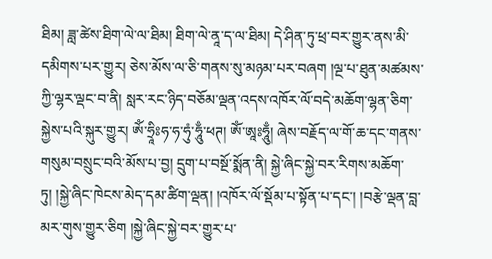ཐིམ། ཟླ་ཚེས་ཐིག་ལེ་ལ་ཐིམ། ཐིག་ལེ་ནཱ་ད་ལ་ཐིམ། དེ་ཤིན་ཏུ་ཕྲ་བར་གྱུར་ནས་མི་དམིགས་པར་གྱུར། ཅེས་མོས་ལ་ཅི་གནས་སུ་མཉམ་པར་བཞག །ལྔ་པ་ཐུན་མཚམས་ཀྱི་ལྷར་ལྡང་བ་ནི། སླར་རང་ཉིད་བཅོམ་ལྡན་འདས་འཁོར་ལོ་བདེ་མཆོག་ལྷན་ཅིག་སྐྱེས་པའི་སྐུར་གྱུར། ༀ་ཧྲཱིཿཧ་ཧ་ཧུཾ་ཧཱུྃ་ཕཊ། ༀ་ཨཱཿཧཱུྃ། ཞེས་བརྗོད་ལ་གོ་ཆ་དང་གནས་གསུམ་བསྲུང་བའི་མོས་པ་བྱ། དྲུག་པ་བསྔོ་སྨོན་ནི། སྐྱེ་ཞིང་སྐྱེ་བར་རིགས་མཆོག་ཏུ། །སྐྱེ་ཞིང་ཁེངས་མེད་དམ་ཚིག་ལྡན། །འཁོར་ལོ་སྡོམ་པ་སྟོན་པ་དང་། །བརྩེ་ལྡན་བླ་མར་གུས་གྱུར་ཅིག །སྐྱེ་ཞིང་སྐྱེ་བར་གྱུར་པ་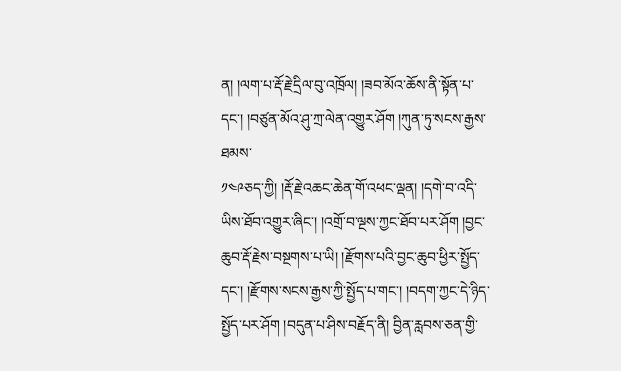ན། །ལག་པ་རྡོ་རྗེ་དྲིལ་བུ་འཁྲོལ། །ཟབ་མོའ་ཆོས་ནི་སྟོན་པ་དང་། །བཙུན་མོའ་ཤུ་ཀྲ་ལེན་འགྱུར་ཤོག །ཀུན་ཏུ་སངས་རྒྱས་ཐམས་
༡༤༩ཅད་ཀྱི། །རྡོ་རྗེ་འཆང་ཆེན་གོ་འཕང་ལྡན། །དགེ་བ་འདི་ཡིས་ཐོབ་འགྱུར་ཞིང་། །འགྲོ་བ་ལྔས་ཀྱང་ཐོབ་པར་ཤོག །བྱང་ཆུབ་རྡོ་རྗེས་བསྔགས་པ་ཡི། །རྫོགས་པའི་བྱང་ཆུབ་ཕྱིར་སྤྱོད་དང་། །རྫོགས་སངས་རྒྱས་ཀྱི་སྤྱོད་པ་གང་། །བདག་ཀྱང་དེ་ཉིད་སྤྱོད་པར་ཤོག །བདུན་པ་ཤིས་བརྗོད་ནི། བྱིན་རླབས་ཅན་གྱི་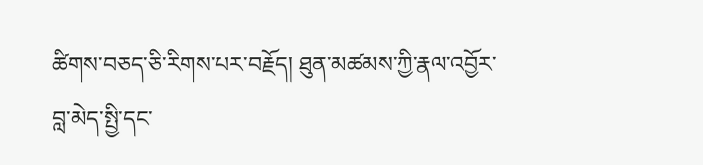ཚིགས་བཅད་ཅི་རིགས་པར་བརྗོད། ཐུན་མཚམས་ཀྱི་རྣལ་འབྱོར་བླ་མེད་སྤྱི་དང་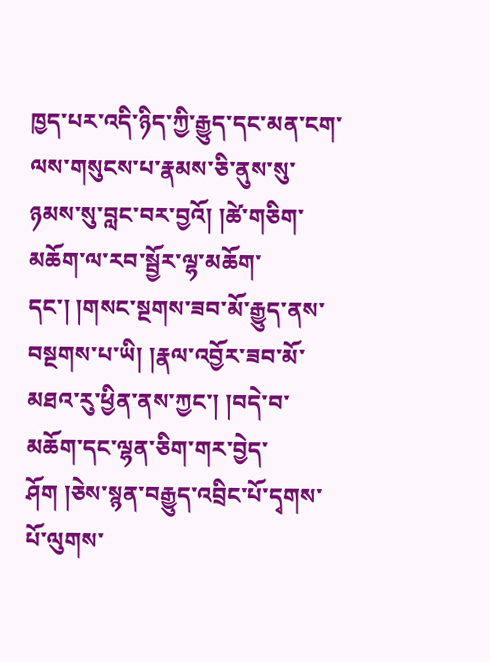ཁྱད་པར་འདི་ཉིད་ཀྱི་རྒྱུད་དང་མན་ངག་ལས་གསུངས་པ་རྣམས་ཅི་ནུས་སུ་ཉམས་སུ་བླང་བར་བྱའོ། །ཚེ་གཅིག་མཆོག་ལ་རབ་སྦྱོར་ལྷ་མཆོག་དང་། །གསང་སྔགས་ཟབ་མོ་རྒྱུད་ནས་བསྔགས་པ་ཡི། །རྣལ་འབྱོར་ཟབ་མོ་མཐའ་རུ་ཕྱིན་ནས་ཀྱང་། །བདེ་བ་མཆོག་དང་ལྷན་ཅིག་གར་བྱེད་ཤོག །ཅེས་སྙན་བརྒྱུད་འབྲིང་པོ་དྭགས་པོ་ལུགས་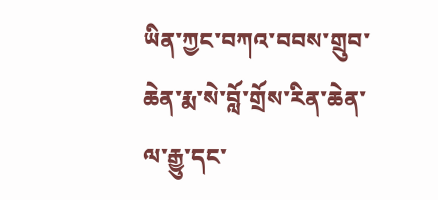ཡིན་ཀྱང་བཀའ་བབས་གྲུབ་ཆེན་རྨ་སེ་བློ་གྲོས་རིན་ཆེན་ལ་རྒྱུ་དང་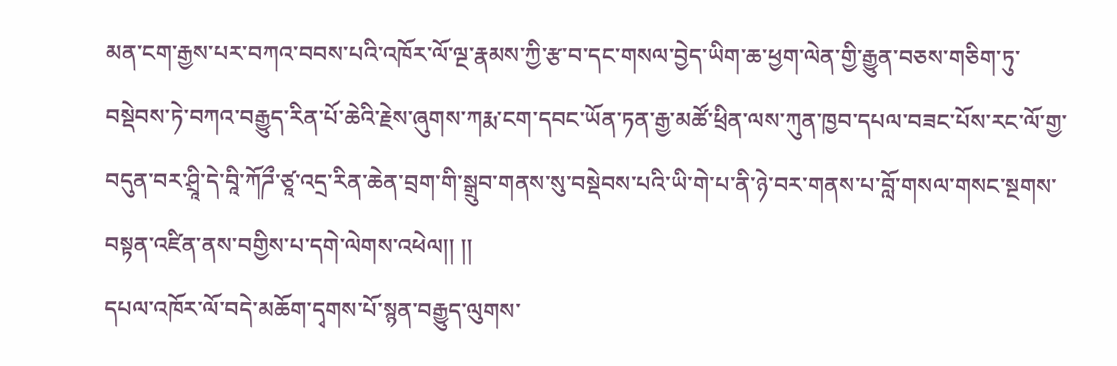མན་ངག་རྒྱས་པར་བཀའ་བབས་པའི་འཁོར་ལོ་ལྔ་རྣམས་ཀྱི་རྩ་བ་དང་གསལ་བྱེད་ཡིག་ཆ་ཕྱག་ལེན་གྱི་རྒྱུན་བཅས་གཅིག་ཏུ་བསྡེབས་ཏེ་བཀའ་བརྒྱུད་རིན་པོ་ཆེའི་རྗེས་ཞུགས་ཀརྨ་ངག་དབང་ཡོན་ཏན་རྒྱ་མཚོ་ཕྲིན་ལས་ཀུན་ཁྱབ་དཔལ་བཟང་པོས་རང་ལོ་གྱ་བདུན་བར་ཤྲཱི་དེ་བཱི་ཀོཌྀ་ཙཱ་འདྲ་རིན་ཆེན་བྲག་གི་སྒྲུབ་གནས་སུ་བསྡེབས་པའི་ཡི་གེ་པ་ནི་ཉེ་བར་གནས་པ་བློ་གསལ་གསང་སྔགས་བསྟན་འཛིན་ནས་བགྱིས་པ་དགེ་ལེགས་འཕེལ།། །།
དཔལ་འཁོར་ལོ་བདེ་མཆོག་དྭགས་པོ་སྙན་བརྒྱུད་ལུགས་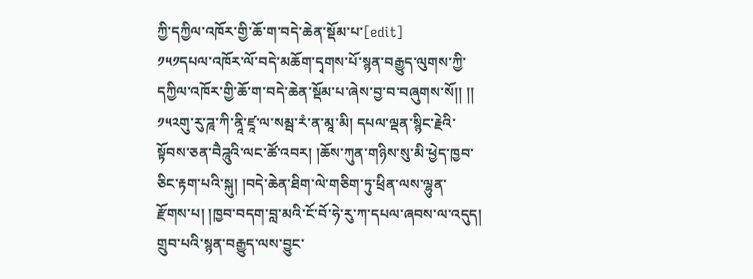ཀྱི་དཀྱིལ་འཁོར་གྱི་ཆོ་ག་བདེ་ཆེན་སྡོམ་པ་[edit]
༡༥༡དཔལ་འཁོར་ལོ་བདེ་མཆོག་དྭགས་པོ་སྙན་བརྒྱུད་ལུགས་ཀྱི་དཀྱིལ་འཁོར་གྱི་ཆོ་ག་བདེ་ཆེན་སྡོམ་པ་ཞེས་བྱ་བ་བཞུགས་སོ།། །།
༡༥༢གུ་རུ་ཌཱ་ཀི་ནཱི་ཛཱ་ལ་སམྦ་རཾ་ན་མཱ་མི། དཔལ་ལྡན་སྙིང་རྗེའི་སྟོབས་ཅན་བཻཌཱུའི་ལང་ཚོ་འབར། །ཆོས་ཀུན་གཉིས་སུ་མི་ཕྱེད་ཁྱབ་ཅིང་རྟག་པའི་སྐུ། །བདེ་ཆེན་ཐིག་ལེ་གཅིག་ཏུ་ཕྲིན་ལས་ལྷུན་རྫོགས་པ། །ཁྱབ་བདག་བླ་མའི་ངོ་བོ་ཧེ་རུ་ཀ་དཔལ་ཞབས་ལ་འདུད། གྲུབ་པའི་སྙན་བརྒྱུད་ལས་བྱུང་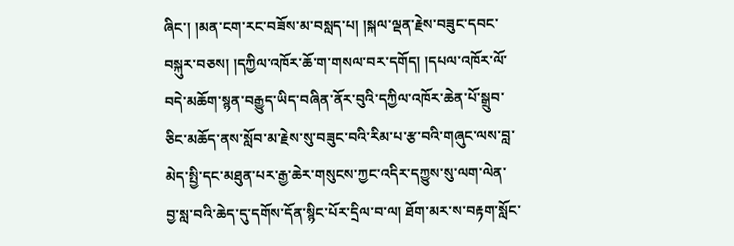ཞིང་། །མན་ངག་རང་བཟོས་མ་བསླད་པ། །སྐལ་ལྡན་རྗེས་བཟུང་དབང་བསྐུར་བཅས། །དཀྱིལ་འཁོར་ཆོ་ག་གསལ་བར་དགོད། །དཔལ་འཁོར་ལོ་བདེ་མཆོག་སྙན་བརྒྱུད་ཡིད་བཞིན་ནོར་བུའི་དཀྱིལ་འཁོར་ཆེན་པོ་སྒྲུབ་ཅིང་མཆོད་ནས་སློབ་མ་རྗེས་སུ་བཟུང་བའི་རིམ་པ་རྩ་བའི་གཞུང་ལས་བླ་མེད་སྤྱི་དང་མཐུན་པར་རྒྱ་ཆེར་གསུངས་ཀྱང་འདིར་དཀྱུས་སུ་ལག་ལེན་བྱ་སླ་བའི་ཆེད་དུ་དགོས་དོན་སྙིང་པོར་དྲིལ་བ་ལ། ཐོག་མར་ས་བརྟག་སློང་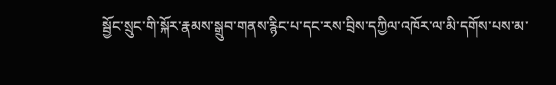སྦྱོང་སྲུང་གི་སྐོར་རྣམས་སྒྲུབ་གནས་རྙིང་པ་དང་རས་བྲིས་དཀྱིལ་འཁོར་ལ་མི་དགོས་པས་མ་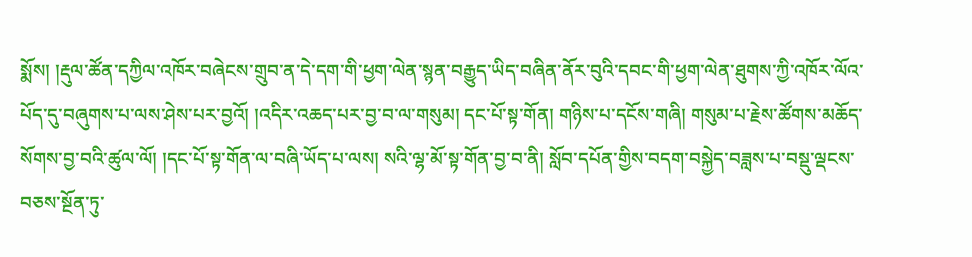སྨོས། །རྡུལ་ཚོན་དཀྱིལ་འཁོར་བཞེངས་གྲུབ་ན་དེ་དག་གི་ཕྱག་ལེན་སྙན་བརྒྱུད་ཡིད་བཞིན་ནོར་བུའི་དབང་གི་ཕྱག་ལེན་ཐུགས་ཀྱི་འཁོར་ལོའ་པོད་དུ་བཞུགས་པ་ལས་ཤེས་པར་བྱའོ། །འདིར་འཆད་པར་བྱ་བ་ལ་གསུམ། དང་པོ་སྟ་གོན། གཉིས་པ་དངོས་གཞི། གསུམ་པ་རྗེས་ཚོགས་མཆོད་སོགས་བྱ་བའི་ཚུལ་ལོ། །དང་པོ་སྟ་གོན་ལ་བཞི་ཡོད་པ་ལས། སའི་ལྷ་མོ་སྟ་གོན་བྱ་བ་ནི། སློབ་དཔོན་གྱིས་བདག་བསྐྱེད་བཟླས་པ་བསྡུ་ལྡངས་བཅས་སྔོན་ཏུ་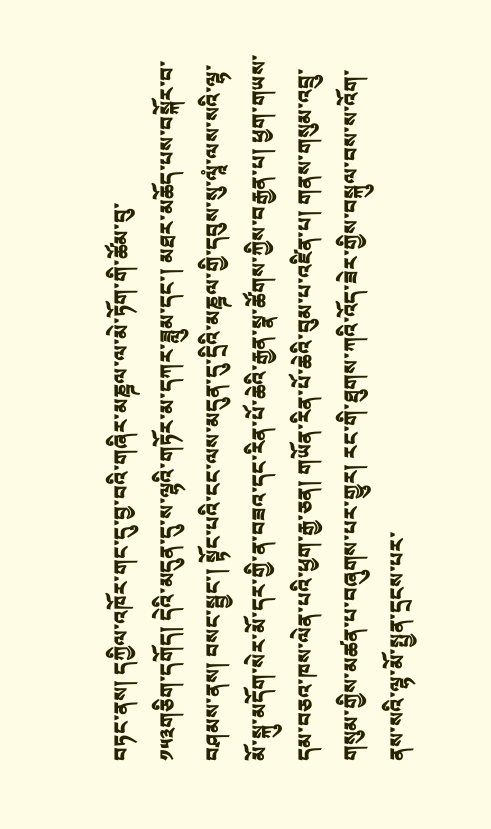བཏང་ནས། དཀྱིལ་འཁོར་གང་དུ་བྱ་བའི་གཞིར་མཎྜལ་ལ་མེ་ཏོག་གི་ཚོམ་བུ་
༡༥༣གཅིག་དགོད། དེའི་མདུན་དུ་ས་ལྷའི་གཏོར་མ་དཀར་ཟླུམ་དང་། མཐར་མཆོད་པས་བསྐོར་བ་བཤམས་ནས། བསང་སྦྱང་། སྟོང་པའི་ངང་ལས་མདུན་དུ་དྲིའི་མཎྜལ་གྱི་དབུས་སུ་ལཱཾ་ལས་སའི་ལྷ་མོ་སྐུ་མདོག་སེར་མོ་དར་གྱི་ན་བཟའ་དང་རིན་པོ་ཆེའི་རྒྱན་སྣ་ཚོགས་ཀྱིས་བརྒྱན་པ། ཕྱག་གཡས་དམ་བཅའ་ཁས་ལེན་པའི་ཕྱག་རྒྱ་ཅན། གཡོན་རིན་པོ་ཆེའི་བུམ་པ་འཛིན་པ། གནས་གསུམ་འབྲུ་གསུམ་གྱིས་མཚན་པ་བཞུགས་པར་གྱུར། རང་གི་ཐུགས་ཀའི་འོད་ཟེར་གྱིས་བསྐུལ་བས་ས་འོག་ནས་སའི་ལྷ་མོ་སྤྱན་དྲངས་པར་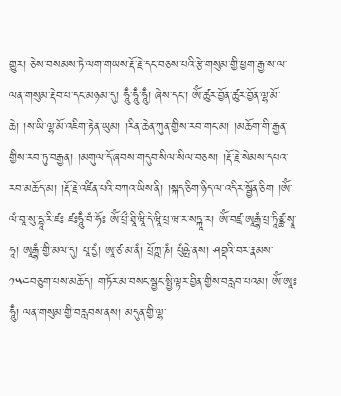གྱུར། ཅེས་བསམས་ཏེ་ལག་གཡས་རྡོ་རྗེ་དང་བཅས་པའི་རྩེ་གསུམ་གྱི་ཕྱག་རྒྱ་ས་ལ་ལན་གསུམ་རྡེབ་པ་དང་མཉམ་དུ། ཧཱུྃ་ཧཱུྃ་ཧཱུྃ། ཞེས་དང་། ༀ་ཚུར་བྱོན་ཚུར་བྱོན་ལྷ་མོ་ཆེ། །ས་ཡི་ལྷ་མོ་འཇིག་རྟེན་ཡུམ། །རིན་ཆེན་ཀུན་གྱིས་རབ་གང་མ། །མཆོག་གི་རྒྱན་གྱིས་རབ་ཏུ་བརྒྱན། །མགུལ་དོ་ཞབས་གདུབ་སིལ་སིལ་བཅས། །རྡོ་རྗེ་སེམས་དཔའ་རབ་མཆོད་མ། །རྡོ་རྗེ་འཛིན་པའི་བཀའ་ཡིས་ནི། །སྐད་ཅིག་ཉིད་ལ་འདིར་སྦྱོན་ཅིག །ༀ་ལཾ་བཱ་སུ་དྷཱ་རི་ཛཿ ཛཿཧཱུྃ་བཾ་ཧོཿ ༀ་པྲྀ་ཐཱི་ཝཱི་དེ་ཝཱི་པྲ་ཝ་ར་སཏྐཱ་ར། ༀ་བཛྲ་ཨཱརྒྷཾ་པྲ་ཏཱིཙྪ་སྭཱ་ཧཱ། ཨཱརྒྷཾ་གྱི་མལ་དུ། པཱ་དྱཾ། ཨཱ་ཙ་མ་ནཾ། པྲོཀྵ་ཎཾ། པུཾཥྤེ་ནས། ཤབྡའི་བར་རྣམས་
༡༥༤བཅུག་པས་མཆོད། གཏོར་མ་བསང་སྦྱང་སྤྱི་ལྟར་བྱིན་གྱིས་བརླབ་པའམ། ༀ་ཨཱཿཧཱུྃ། ལན་གསུམ་གྱི་བརླབས་ནས། མདུན་གྱི་ལྷ་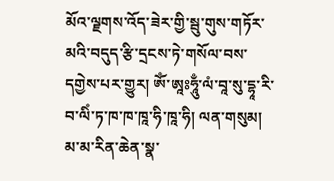མོའ་ལྗགས་འོད་ཟེར་གྱི་སྦུ་གུས་གཏོར་མའི་བདུད་རྩི་དྲངས་ཏེ་གསོལ་བས་དགྱེས་པར་གྱུར། ༀ་ཨཱཿཧཱུྃ་ལཾ་བཱ་སུ་དྷཱ་རི་བ་ལིཾ་ཏ་ཁ་ཁ་ཁཱ་ཧི་ཁཱ་ཧི། ལན་གསུམ། མ་མ་རིན་ཆེན་སྣ་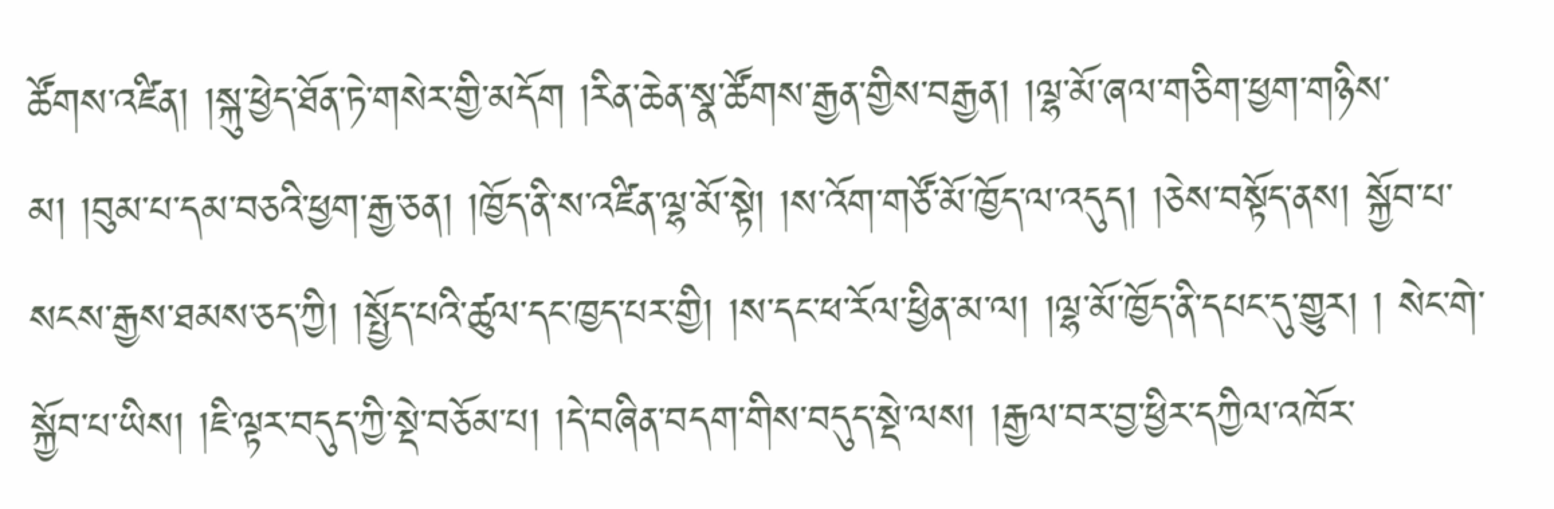ཚོགས་འཛིན། །སྐུ་ཕྱེད་ཐོན་ཏེ་གསེར་གྱི་མདོག །རིན་ཆེན་སྣ་ཚོགས་རྒྱན་གྱིས་བརྒྱན། །ལྷ་མོ་ཞལ་གཅིག་ཕྱག་གཉིས་མ། །བུམ་པ་དམ་བཅའི་ཕྱག་རྒྱ་ཅན། །ཁྱོད་ནི་ས་འཛིན་ལྷ་མོ་སྟེ། །ས་འོག་གཙོ་མོ་ཁྱོད་ལ་འདུད། །ཅེས་བསྟོད་ནས། སྐྱོབ་པ་སངས་རྒྱས་ཐམས་ཅད་ཀྱི། །སྤྱོད་པའི་ཚུལ་དང་ཁྱད་པར་གྱི། །ས་དང་ཕ་རོལ་ཕྱིན་མ་ལ། །ལྷ་མོ་ཁྱོད་ནི་དཔང་དུ་གྱུར། ། སེང་གེ་སྐྱོབ་པ་ཡིས། །ཇི་ལྟར་བདུད་ཀྱི་སྡེ་བཅོམ་པ། །དེ་བཞིན་བདག་གིས་བདུད་སྡེ་ལས། །རྒྱལ་བར་བྱ་ཕྱིར་དཀྱིལ་འཁོར་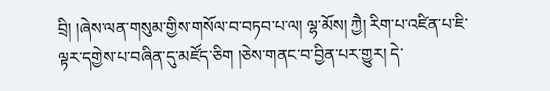བྲི། །ཞེས་ལན་གསུམ་གྱིས་གསོལ་བ་བཏབ་པ་ལ། ལྷ་མོས། ཀྱཻ། རིག་པ་འཛིན་པ་ཇི་ལྟར་དགྱེས་པ་བཞིན་དུ་མཛོད་ཅིག །ཅེས་གནང་བ་བྱིན་པར་གྱུར། དེ་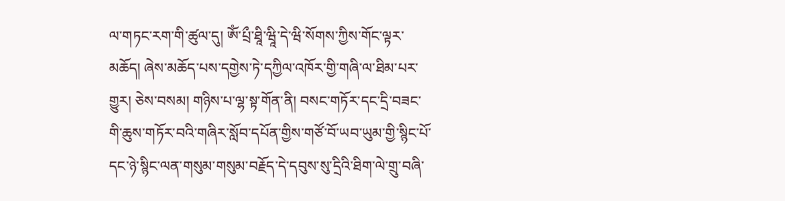ལ་གཏང་རག་གི་ཚུལ་དུ། ༀ་པྲྀ་ཐཱི་ཝཱི་དེ་ཝི་སོགས་ཀྱིས་གོང་ལྟར་མཆོད། ཞེས་མཆོད་པས་དགྱེས་ཏེ་དཀྱིལ་འཁོར་གྱི་གཞི་ལ་ཐིམ་པར་གྱུར། ཅེས་བསམ། གཉིས་པ་ལྷ་སྟ་གོན་ནི། བསང་གཏོར་དང་དྲི་བཟང་གི་ཆུས་གཏོར་བའི་གཞིར་སློབ་དཔོན་གྱིས་གཙོ་བོ་ཡབ་ཡུམ་གྱི་སྙིང་པོ་དང་ཉེ་སྙིང་ལན་གསུམ་གསུམ་བརྗོད་དེ་དབུས་སུ་དྲིའི་ཐིག་ལེ་གྲུ་བཞི་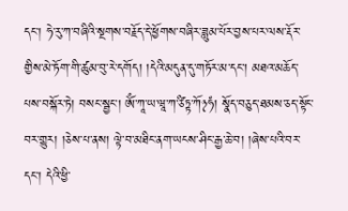དང་། ཧེ་རུ་ཀ་བཞིའི་སྔགས་བརྗོད་དེ་ཕྱོགས་བཞིར་ཟླུམ་པོར་བྱས་པར་ལས་རྡོར་གྱིས་མེ་ཏོག་གི་ཚུམ་བུ་རེ་དགོད། །དེའི་མདུན་དུ་གཏོར་མ་དང་། མཐའ་མཆོད་པས་བསྐོར་ཏེ། བསང་སྦྱང་། ༀ་ཀཱ་ཡ་ཝཱ་ཀ་ཙིཏྟ་ཀོ྅ཧཾ། སྣོད་བཅུད་ཐམས་ཅད་སྟོང་བར་གྱུར། །ཅེས་པ་ནས། ལྟེ་བ་མཐིང་ནག་ཡངས་ཤིང་རྒྱ་ཆེ་བ། །ཞེས་པའི་བར་དང་། དེའི་ཕྱི་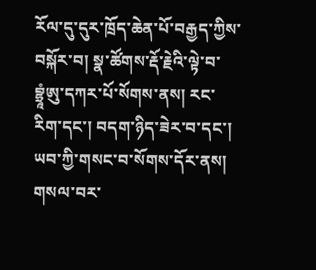རོལ་དུ་དུར་ཁྲོད་ཆེན་པོ་བརྒྱད་ཀྱིས་བསྐོར་བ། སྣ་ཚོགས་རྡོ་རྗེའི་ལྟེ་བ་བྷྲཱཾཨུ་དཀར་པོ་སོགས་ནས། རང་རིག་དང་། བདག་ཉིད་ཟེར་བ་དང་། ཡབ་ཀྱི་གསང་བ་སོགས་དོར་ནས། གསལ་བར་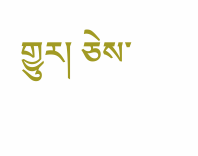གྱུར། ཅེས་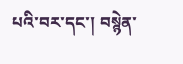པའི་བར་དང་། བསྙེན་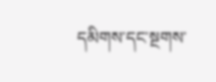དམིགས་དང་སྔགས་